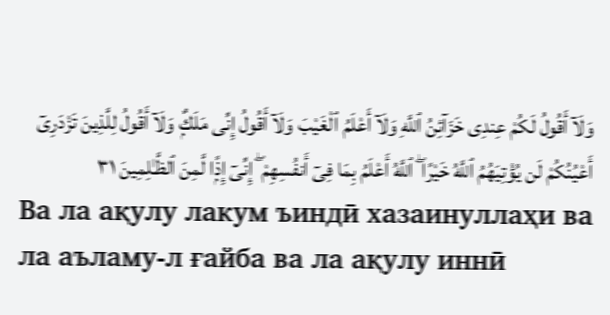وَلَآ أَقُولُ لَكُمْ عِندِى خَزَآئِنُ ٱللَّهِ وَلَآ أَعْلَمُ ٱلْغَيْبَ وَلَآ أَقُولُ إِنِّى مَلَكٌۭ وَلَآ أَقُولُ لِلَّذِينَ تَزْدَرِىٓ أَعْيُنُكُمْ لَن يُؤْتِيَهُمُ ٱللَّهُ خَيْرًا ۖ ٱللَّهُ أَعْلَمُ بِمَا فِىٓ أَنفُسِهِمْ ۖ إِنِّىٓ إِذًۭا لَّمِنَ ٱلظَّـٰلِمِينَ ٣١
Ва ла ақулу лакум ъиндӣ хазаинуллаҳи ва ла аъламу-л ғайба ва ла ақулу иннӣ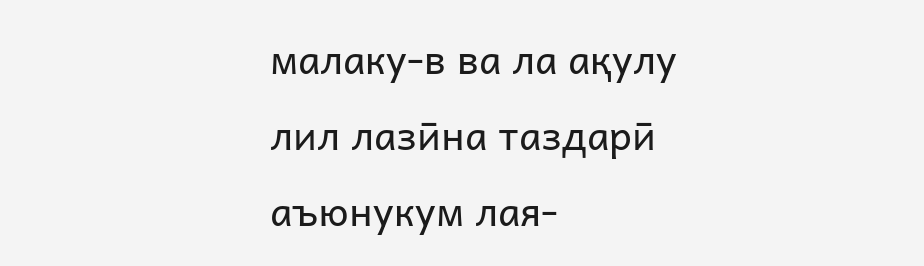малаку-в ва ла ақулу лил лазӣна таздарӣ аъюнукум лая-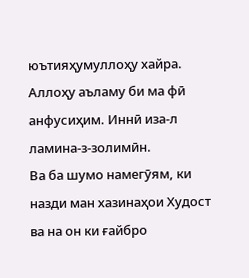юътияҳумуллоҳу хайра. Аллоҳу аъламу би ма фӣ анфусиҳим. Иннӣ иза-л ламина-з-золимӣн.
Ва ба шумо намегӯям, ки назди ман хазинаҳои Худост ва на он ки ғайбро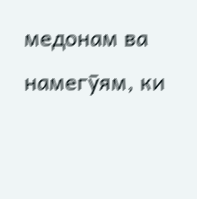медонам ва намегӯям, ки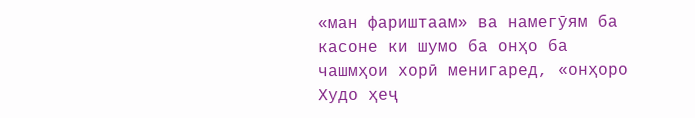«ман фариштаам» ва намегӯям ба касоне ки шумо ба онҳо ба чашмҳои хорӣ менигаред, «онҳоро Худо ҳеҷ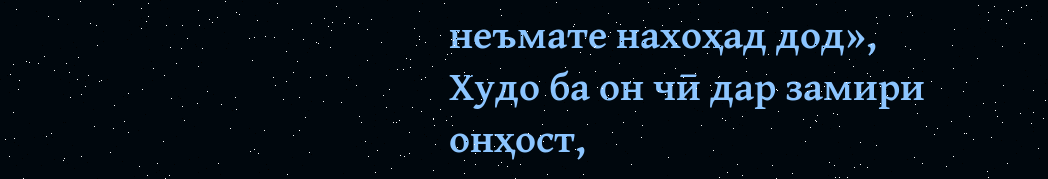неъмате нахоҳад дод», Худо ба он чӣ дар замири онҳост,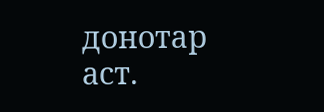донотар аст.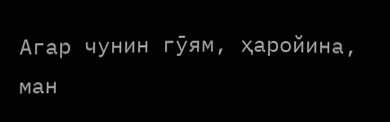Агар чунин гӯям, ҳаройина, ман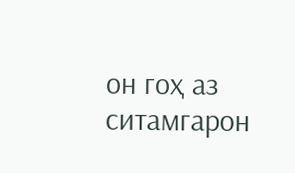он гоҳ аз ситамгарон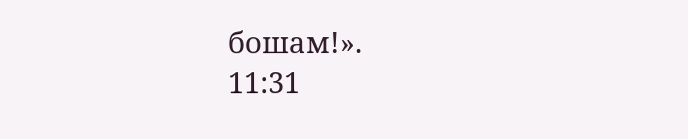бошам!».
11:31